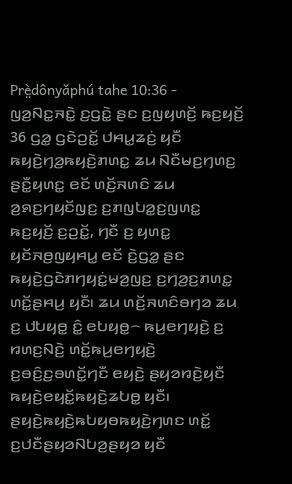Prè̤dônyǎphú tahe 10:36 - ꤜꤤ꤬ꤡꤢ꤭ꤏꤢꤧ꤭ ꤢ꤬ꤞꤢꤧ꤭ ꤔꤢ ꤢ꤬ꤜꤟꤛꤢꤩ꤬ ꤒꤢ꤬ꤟꤢꤩ꤬
36 ꤞꤤ꤭ ꤞꤢꤧꤑꤢꤩ꤭ ꤓꤌꤣ꤭ꤘꤢꤦ꤬ ꤟꤢꤪ ꤒꤟꤢꤧ꤬ꤚꤤ꤬ꤒꤟꤢꤧ꤬ꤊꤛꤢ꤭ ꤘꤣ ꤡꤢꤪꤗꤢ꤬ꤚꤛꤢ꤬ ꤔꤢꤪ꤭ꤟꤛꤢ꤭ ꤕꤢꤩ ꤛꤢꤩ꤬ꤏꤛꤢꤨ ꤘꤣ ꤤ꤬ꤎꤢ꤬ꤚꤟꤢꤩꤜꤢ꤬ ꤢ꤬ꤊꤜꤝꤤ꤭ꤢ꤬ꤜꤛꤢ꤭ ꤒꤢ꤬ꤟꤢꤩ꤬ ꤢ꤬ꤑꤢꤩ꤭, ꤚꤢꤪ ꤢ꤬ ꤟꤛꤢ꤭ ꤟꤢꤩꤏꤥ꤬ꤜꤟꤌꤣ꤭ ꤕꤢꤩ ꤢꤧ꤬ꤞꤤ꤭ ꤔꤢ ꤒꤟꤢꤧ꤬ꤞꤢꤧꤊꤚꤟꤢꤦ꤭ꤗꤤ꤬ꤜꤢ꤬ ꤢ꤬ꤚꤤ꤬ꤢ꤬ꤊꤛꤢ꤭ ꤛꤢꤩ꤭ꤔꤌꤣ꤬ ꤟꤢꤪ꤯ ꤘꤣ ꤛꤢꤩ꤬ꤏꤛꤢꤨꤋꤚꤤ ꤘꤣ ꤢ꤬ ꤓꤝꤟꤥ꤭ ꤢꤨ꤭ ꤕꤝꤟꤥ꤭꤮ ꤒꤣ꤬ꤕꤚꤟꤢꤧ꤬ ꤢ꤬ ꤙꤛꤢ꤬ꤡꤢꤧ꤬ ꤛꤢꤩ꤭ꤒꤣ꤬ꤕꤚꤟꤢꤧ꤬ ꤢ꤬ꤋꤢꤨ꤬ꤢ꤬ꤋꤛꤢꤩ꤭ꤚꤢꤪ ꤕꤟꤢꤧ꤬ ꤔꤟꤤꤙꤢꤧ꤬ꤟꤢꤪ ꤒꤟꤢꤧ꤬ꤕꤟꤢꤩ꤭ꤒꤟꤢꤧ꤬ꤘꤝꤥ꤭ ꤟꤢꤪ꤯
ꤔꤟꤢꤧ꤬ꤒꤟꤢꤧ꤬ꤒꤝꤟꤥꤒꤟꤢꤧ꤬ꤚꤛꤢ ꤛꤢꤩ꤭ ꤢ꤬ꤓꤢꤪꤔꤟꤤꤡꤝꤤ꤬ꤔꤟꤤ ꤟꤢꤪ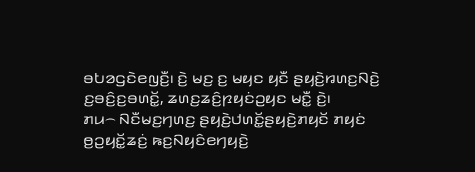ꤋꤝꤤꤞꤢꤧꤕꤜꤢꤪ꤬꤯ ꤢꤧ꤬ ꤗꤢ꤬ ꤢ꤬ ꤗꤟꤢ ꤟꤢꤪ ꤔꤟꤢꤧ꤬ꤙꤛꤢ꤬ꤡꤢꤧ꤬ ꤢ꤬ꤋꤢꤨ꤬ꤢ꤬ꤋꤛꤢꤩ꤭, ꤘꤛꤢ꤬ꤘꤢꤨ꤬ꤐꤟꤢꤦꤑꤟꤢ ꤗꤢꤪ꤭ ꤢꤧ꤬꤯
ꤊꤣ꤮ ꤡꤢꤪꤗꤢ꤬ꤚꤛꤢ꤬ ꤔꤟꤢꤧ꤬ꤓꤛꤢꤩ꤭ꤔꤟꤢꤧ꤬ꤊꤟꤢꤩ ꤊꤟꤢꤦ ꤥ꤬ꤑꤟꤢꤩ꤭ꤘꤢꤦ꤬ ꤒꤢ꤬ꤡꤟꤢꤨꤕꤚꤟꤢꤧ꤬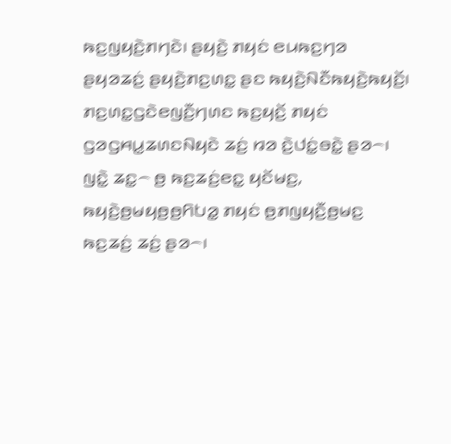ꤒꤢ꤬ꤜꤟꤢꤧ꤬ꤊꤚꤢꤧ꤯ ꤔꤟꤢꤧ꤬ ꤊꤟꤢꤦ ꤕꤣꤒꤢ꤬ꤚꤤ ꤔꤟꤤꤘꤢꤦ꤬ ꤔꤟꤢꤧ꤬ꤊꤢ꤬ꤛꤢ꤭ ꤔꤢ ꤒꤟꤢꤧ꤬ꤡꤢꤪꤒꤟꤢꤧ꤬ꤒꤟꤢꤩ꤬꤯
ꤊꤢ꤬ꤛꤢ꤭ꤞꤢꤧꤕꤜꤢꤪ꤬ꤚꤛꤢ ꤒꤢ꤬ꤟꤢꤩ꤬ ꤊꤟꤢꤦ ꤞꤤꤞꤌꤣ꤭ꤘꤛꤢꤡꤟꤢꤧ ꤘꤢꤦ꤬ ꤙꤤ ꤢꤧ꤬ꤓꤢꤦ꤭ꤋꤢꤧ꤭ ꤔꤤ꤮꤯ ꤜꤢꤧ꤭ ꤘꤢ꤭꤮ ꤥ꤬ ꤒꤢ꤬ꤘꤢꤦ꤬ꤕꤢ꤭ ꤟꤢꤩꤗꤢ꤬, ꤒꤟꤢꤧ꤬ꤥ꤬ꤗꤟꤥ꤬ꤥ꤬ꤖꤝꤤ꤭ ꤊꤟꤢꤦ ꤥ꤬ꤊꤜꤟꤢꤪ꤬ꤥ꤬ꤗꤢ꤬ ꤒꤢ꤬ꤘꤢꤦ꤬ ꤘꤢꤦ꤬ ꤔꤤ꤮꤯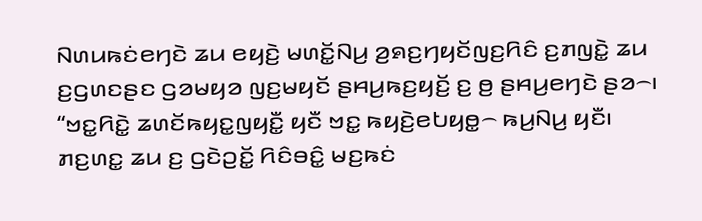ꤡꤛꤣꤒꤢꤦꤕꤚꤢꤧ ꤘꤣ ꤕꤟꤢꤧ꤬ ꤗꤛꤢꤩ꤭ꤡꤣ꤬ ꤤ꤬ꤎꤢ꤬ꤚꤟꤢꤩꤜꤢ꤬ꤖꤢꤨ ꤢ꤬ꤊꤜꤢꤧ꤭ ꤘꤣ ꤢ꤬ꤞꤛꤢꤔꤢ ꤞꤤꤗꤟꤤ ꤜꤢ꤬ꤗꤟꤢꤩ ꤔꤌꤣ꤬ꤒꤢ꤬ꤟꤢꤩ꤬ ꤢ꤬ ꤥ꤬ ꤔꤌꤣ꤬ꤕꤚꤢꤧ ꤔꤤ꤮꤯
“ꤠꤢ꤭ꤖꤢꤧ꤭ ꤘꤛꤢꤩꤒꤟꤢ꤭ꤜꤟꤢꤪ꤭ ꤟꤢꤪ ꤠꤢ꤭ ꤒꤟꤢꤧ꤬ꤕꤝꤟꤥ꤭꤮ ꤒꤣ꤬ꤡꤣ꤬ ꤟꤢꤪ꤯ ꤊꤢ꤬ꤛꤢ꤭ ꤘꤣ ꤢ꤬ ꤞꤢꤧꤑꤢꤩ꤭ ꤖꤢꤨꤋꤢꤨ꤭ ꤗꤢ꤬ꤒꤢꤦ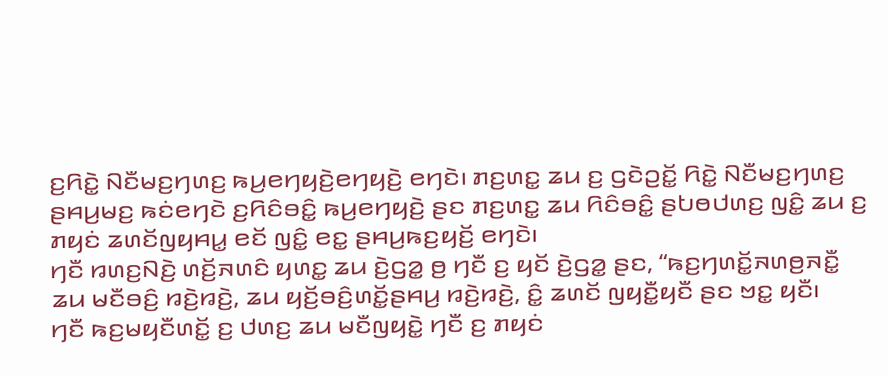ꤢ꤬ꤖꤢꤧ꤭ ꤡꤢꤪꤗꤢ꤬ꤚꤛꤢ꤬ ꤒꤣ꤬ꤕꤚꤟꤢꤧ꤬ꤕꤚꤟꤢꤧ꤬ ꤕꤚꤢꤧ꤯ ꤊꤢ꤬ꤛꤢ꤭ ꤘꤣ ꤢ꤬ ꤞꤢꤧꤑꤢꤩ꤭ ꤖꤢꤧ꤭ ꤡꤢꤪꤗꤢ꤬ꤚꤛꤢ꤬ ꤔꤌꤣ꤬ꤗꤢ꤬ ꤒꤢꤦꤕꤚꤢꤧ ꤢ꤬ꤖꤢꤨꤋꤢꤨ꤭ ꤒꤣ꤬ꤕꤚꤟꤢꤧ꤬ ꤔꤢ ꤊꤢ꤬ꤛꤢ꤭ ꤘꤣ ꤖꤢꤨꤋꤢꤨ꤭ ꤔꤝꤥꤓꤛꤢ꤬ ꤜꤢꤨ꤭ ꤘꤣ ꤢ꤬ ꤊꤟꤢꤦ ꤘꤛꤢꤩꤜꤟꤌꤣ꤭ ꤕꤢꤩ ꤜꤢꤨ꤭ ꤕꤢ꤭ ꤔꤌꤣ꤬ꤒꤢ꤬ꤟꤢꤩ꤬ ꤕꤚꤢꤧ꤯
ꤚꤢꤪ ꤙꤛꤢ꤬ꤡꤢꤧ꤬ ꤛꤢꤩ꤬ꤏꤛꤢꤨ ꤟꤛꤢ꤭ ꤘꤣ ꤢꤧ꤬ꤞꤤ꤭ ꤥ꤬ ꤚꤢꤪ ꤢ꤬ ꤟꤢꤩ ꤢꤧ꤬ꤞꤤ꤭ ꤔꤢ, “ꤒꤢ꤬ꤚꤛꤢꤩ꤭ꤏꤛꤥ꤬ꤏꤢꤪ꤭ ꤘꤣ ꤗꤢꤪꤋꤢꤨ꤬ ꤙꤢꤧ꤬ꤙꤢꤧ꤬, ꤘꤣ ꤟꤢꤩ꤬ꤋꤢꤨ꤬ꤛꤢꤩ꤭ꤔꤌꤣ꤬ ꤙꤢꤧ꤬ꤙꤢꤧ꤬, ꤢꤨ꤭ ꤘꤛꤢꤩ ꤜꤟꤢꤪ꤭ꤟꤢꤪ ꤔꤢ ꤠꤢ꤭ ꤟꤢꤪ꤯
ꤚꤢꤪ ꤒꤢ꤬ꤗꤟꤢꤪꤛꤢꤩ꤭ ꤢ꤬ ꤓꤛꤢ꤬ ꤘꤣ ꤗꤢꤪꤜꤟꤢꤧ꤭ ꤚꤢꤪ ꤢ꤬ ꤊꤟꤢꤦ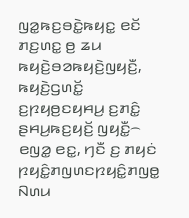ꤜꤤ꤭ꤒꤢ꤬ꤋꤢꤧ꤭ꤒꤟꤢ꤭ ꤕꤢꤩ ꤊꤢ꤬ꤛꤢ꤭ ꤥ꤬ ꤘꤣ ꤒꤟꤢꤧ꤬ꤋꤤꤒꤟꤢꤧ꤬ꤜꤟꤢꤪ꤬, ꤒꤟꤢꤧ꤬ꤞꤛꤢꤩ꤭ ꤢ꤬ꤐꤟꤥ꤬ꤢꤟꤌꤣ꤬ ꤢ꤬ꤊꤢꤨ꤭ ꤔꤌꤣ꤬ꤒꤢ꤬ꤟꤢꤩ꤬ ꤜꤟꤢꤪ꤭꤮ ꤕꤜꤤ꤭ ꤕꤢ꤭, ꤚꤢꤪ ꤢ꤬ ꤊꤟꤢꤦ ꤐꤟꤢꤨ꤭ꤊꤜꤛꤢꤐꤟꤢꤨ꤭ꤊꤜꤥ꤭ ꤡꤛꤣ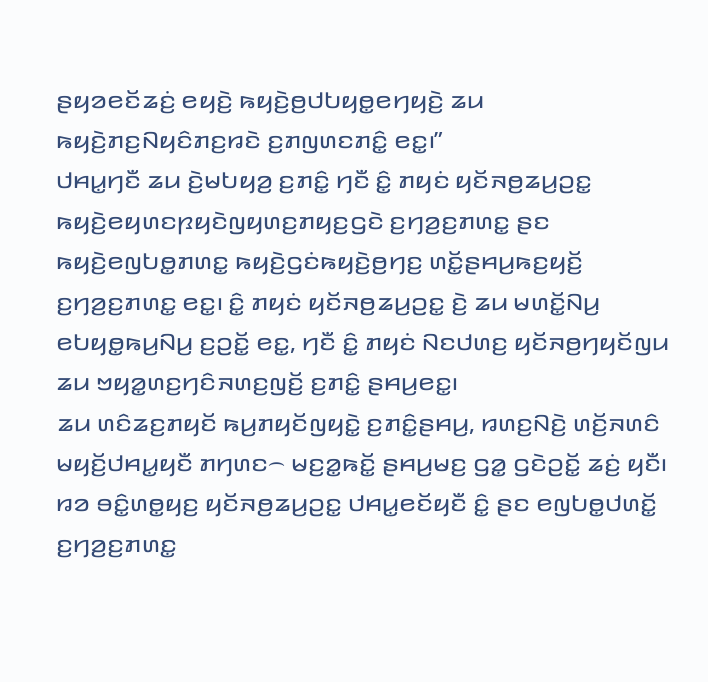ꤔꤟꤤꤕꤢꤩꤘꤢꤦ꤬ ꤕꤟꤢꤧ꤬ ꤒꤟꤢꤧ꤬ꤥ꤬ꤓꤝꤟꤥ꤭ꤕꤚꤟꤢꤧ꤬ ꤘꤣ ꤒꤟꤢꤧ꤬ꤊꤢ꤬ꤡꤟꤢꤨꤊꤢ꤬ꤙꤢꤧ ꤢ꤬ꤊꤜꤛꤢꤊꤢꤨ꤭ ꤕꤢ꤭꤯”
ꤓꤌꤣ꤭ꤚꤢꤪ ꤘꤣ ꤢꤧ꤬ꤗꤝꤟꤤ꤬ ꤢ꤬ꤊꤢꤨ꤭ ꤚꤢꤪ ꤢꤨ꤭ ꤊꤟꤢꤦ ꤟꤢꤩꤏꤥ꤬ꤘꤣ꤬ꤑꤢ꤭ ꤒꤟꤢꤧ꤬ꤕꤟꤛꤢꤐꤟꤢꤧꤜꤟꤛꤢ꤬ꤊꤟꤢ꤬ꤞꤢꤧ ꤢ꤬ꤚꤤ꤬ꤢ꤬ꤊꤛꤢ꤭ ꤔꤢ ꤒꤟꤢꤧ꤬ꤕꤜꤝꤥ꤭ꤊꤛꤢ꤭ ꤒꤟꤢꤧ꤬ꤞꤢꤦꤒꤟꤢꤧ꤬ꤥ꤬ꤚꤢ꤬ ꤛꤢꤩ꤭ꤔꤌꤣ꤬ꤒꤢ꤬ꤟꤢꤩ꤬ ꤢ꤬ꤚꤤ꤬ꤢ꤬ꤊꤛꤢ꤭ ꤕꤢ꤭꤯ ꤢꤨ꤭ ꤊꤟꤢꤦ ꤟꤢꤩꤏꤥ꤬ꤘꤣ꤬ꤑꤢ꤭ ꤢꤧ꤬ ꤘꤣ ꤗꤛꤢꤩ꤭ꤡꤣ꤬ ꤕꤝꤟꤥ꤭ꤒꤣ꤬ꤡꤣ꤬ ꤢ꤬ꤑꤢꤩ꤭ ꤕꤢ꤭, ꤚꤢꤪ ꤢꤨ꤭ ꤊꤟꤢꤦ ꤡꤢꤓꤛꤢ꤬ ꤟꤢꤩꤏꤥ꤬ꤚꤟꤢꤩꤜꤣ ꤘꤣ ꤠꤟꤤ꤭ꤛꤢ꤬ꤚꤢꤨꤏꤛꤢ꤬ꤜꤢꤩ꤬ ꤢ꤬ꤊꤢꤨ꤭ ꤔꤌꤣ꤬ꤕꤢ꤭꤯
ꤘꤣ ꤛꤢꤨꤘꤢ꤬ꤊꤟꤢꤩ ꤒꤣ꤬ꤊꤟꤢꤩꤜꤟꤢꤧ꤭ ꤢ꤬ꤊꤢꤨ꤭ꤔꤌꤣ꤬, ꤙꤛꤢ꤬ꤡꤢꤧ꤬ ꤛꤢꤩ꤬ꤏꤛꤢꤨ ꤗꤟꤢꤩ꤬ꤓꤌꤣ꤭ꤟꤢꤪ ꤊꤚꤛꤢ꤮ ꤗꤢ꤬ꤤ꤭ꤒꤢꤩ꤭ ꤔꤌꤣ꤬ꤗꤢ꤬ ꤞꤤ꤭ ꤞꤢꤧꤑꤢꤩ꤭ ꤘꤢꤦ꤬ ꤟꤢꤪ꤯ ꤙꤤ ꤋꤢꤨ꤭ꤛꤥ꤭ꤟꤢ꤬ ꤟꤢꤩꤏꤥ꤬ꤘꤣ꤬ꤑꤢ꤭ ꤓꤌꤣ꤭ꤕꤢꤩꤟꤢꤪ ꤢꤨ꤭ ꤔꤢ ꤕꤜꤝꤥ꤭ꤓꤛꤢꤩ꤭ ꤢ꤬ꤚꤤ꤬ꤢ꤬ꤊꤛꤢ꤭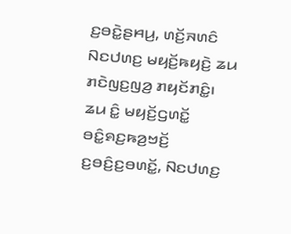ꤢ꤬ꤋꤢꤧ꤭ꤔꤌꤣ꤬, ꤛꤢꤩ꤬ꤏꤛꤢꤨ ꤡꤢꤓꤛꤢ꤬ ꤗꤟꤢꤩ꤬ꤒꤟꤢꤧ꤬ ꤘꤣ ꤊꤢꤧꤜꤢ꤬ꤜꤤ꤬ ꤊꤟꤢꤩꤊꤢꤨ꤭꤯
ꤘꤣ ꤢꤨ꤭ ꤗꤟꤢꤩ꤬ꤞꤛꤢꤩ꤭ ꤋꤢꤨ꤭ꤎꤢ꤬ꤒꤤ꤬ꤠꤢꤩ꤬ ꤢ꤬ꤋꤢꤨ꤬ꤢ꤬ꤋꤛꤢꤩ꤭, ꤡꤢꤓꤛꤢ꤬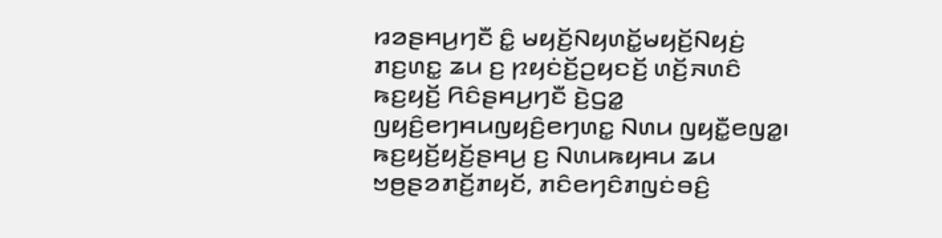ꤙꤤꤔꤌꤣ꤬ꤚꤢꤪ ꤢꤨ꤭ ꤗꤟꤢꤩ꤬ꤡꤟꤛꤢꤩ꤭ꤗꤟꤢꤩ꤬ꤡꤟꤢꤦ꤬ ꤊꤢ꤬ꤛꤢ꤭ ꤘꤣ ꤢ꤬ ꤐꤟꤢꤦꤢꤩ꤬ꤑꤟꤢꤢꤩ꤬ ꤛꤢꤩ꤬ꤏꤛꤢꤨ ꤒꤢ꤬ꤟꤢꤩ꤬ ꤖꤢꤨꤔꤌꤣ꤬ꤚꤢꤪ ꤢꤧ꤬ꤞꤤ꤭ ꤜꤟꤢꤨ꤬ꤕꤚꤌꤣꤜꤟꤢꤨ꤬ꤕꤚꤛꤢ꤭ ꤡꤛꤣ ꤜꤟꤢꤪ꤭ꤕꤜꤤ꤭꤯ ꤒꤢ꤬ꤟꤢꤩ꤬ꤟꤢꤩ꤬ꤔꤌꤣ꤬ ꤢ꤬ ꤡꤛꤣꤒꤟꤌꤣ ꤘꤣ ꤠꤥ꤬ꤔꤤꤊꤢꤩ꤬ꤊꤟꤢꤩ, ꤊꤢꤨꤕꤚꤢꤨꤊꤜꤢꤦꤋꤢꤨ꤬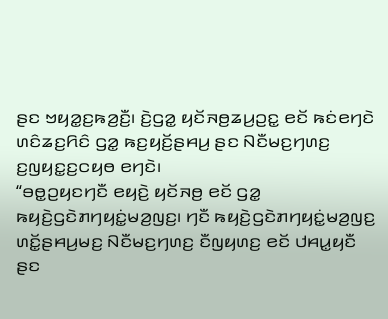ꤔꤢ ꤠꤟꤤ꤭ꤢ꤬ꤒꤤ꤬ꤢꤪ꤬꤯ ꤢꤧ꤬ꤞꤤ꤭ ꤟꤢꤩꤏꤥ꤬ꤘꤣ꤬ꤑꤢ꤭ ꤕꤢꤩ ꤒꤢꤦꤕꤚꤢꤧ ꤛꤢꤨꤘꤢ꤬ꤖꤢꤨ ꤞꤤ꤭ ꤒꤢ꤬ꤟꤢꤩ꤬ꤔꤌꤣ꤬ ꤔꤢ ꤡꤢꤪꤗꤢ꤬ꤚꤛꤢ꤬ ꤢ꤬ꤜꤟꤢ꤭ꤢ꤬ꤍꤟꤥ ꤕꤚꤢꤧ꤯
“ꤋꤥ꤭ꤑꤟꤢꤚꤢꤪ ꤕꤟꤢꤧ꤬ ꤟꤢꤩꤏꤥ꤬ ꤕꤢꤩ ꤞꤤ꤭ ꤒꤟꤢꤧ꤬ꤞꤢꤧꤊꤚꤟꤢꤦ꤭ꤗꤤ꤬ꤜꤢ꤬꤯ ꤚꤢꤪ ꤒꤟꤢꤧ꤬ꤞꤢꤧꤊꤚꤟꤢꤦ꤭ꤗꤤ꤬ꤜꤢ꤬ ꤛꤢꤩ꤭ꤔꤌꤣ꤬ꤗꤢ꤬ ꤡꤢꤪꤗꤢ꤬ꤚꤛꤢ꤬ ꤢꤪꤜꤟꤛꤢ꤬ ꤕꤢꤩ ꤓꤌꤣ꤭ꤟꤢꤪ ꤔꤢ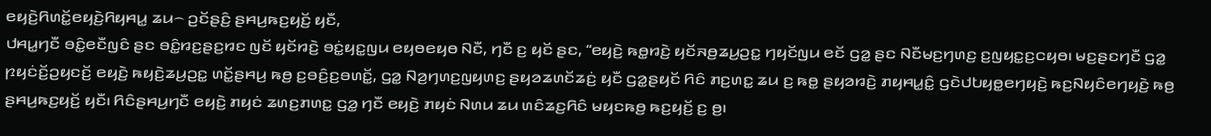ꤕꤟꤢꤧ꤬ꤖꤛꤢꤩ꤭ꤕꤟꤢꤧ꤬ꤖꤟꤌꤣ꤭ ꤘꤣ꤮ ꤑꤢꤩꤔꤢꤨ꤬ ꤔꤌꤣ꤬ꤒꤢ꤬ꤟꤢꤩ꤬ ꤟꤢꤪ,
ꤓꤌꤣ꤭ꤚꤢꤪ ꤋꤢꤨ꤭ꤕꤢꤪꤜꤢꤨ ꤔꤢ ꤋꤢꤨ꤭ꤙꤢ꤬ꤔꤢ꤬ꤙꤢ ꤜꤢꤩ ꤟꤢꤩꤙꤢꤧ꤬ ꤋꤢꤦ꤭ꤟꤢ꤭ꤜꤣ ꤕꤟꤥꤕꤟꤥ ꤡꤢꤪ, ꤚꤢꤪ ꤢ꤬ ꤟꤢꤩ ꤔꤢ, “ꤕꤟꤢꤧ꤬ ꤒꤥ꤭ꤙꤢꤧ꤬ ꤟꤢꤩꤏꤥ꤬ꤘꤣ꤬ꤑꤢ꤭ ꤚꤟꤢꤩꤜꤣ ꤕꤢꤩ ꤞꤤ꤭ ꤔꤢ ꤡꤢꤪꤗꤢ꤬ꤚꤛꤢ꤬ ꤢ꤬ꤜꤟꤢ꤭ꤢ꤬ꤍꤟꤥ꤯ ꤗꤢ꤬ꤔꤢꤚꤢꤪ ꤞꤤ꤭ ꤐꤟꤢꤦꤢꤩ꤬ꤑꤟꤢꤢꤩ꤬ ꤕꤟꤢꤧ꤬ ꤒꤟꤢꤧ꤬ꤘꤣ꤬ꤑꤢ꤭ ꤛꤢꤩ꤭ꤔꤌꤣ꤬ ꤒꤥ꤬ ꤢ꤬ꤋꤢꤨ꤬ꤢ꤬ꤋꤛꤢꤩ꤭, ꤞꤤ꤭ ꤡꤤ꤬ꤚꤛꤢ꤬ꤜꤟꤛꤢ꤬ ꤔꤟꤤꤘꤛꤢꤩꤘꤢꤦ꤬ ꤟꤢꤪ ꤞꤤ꤭ꤔꤟꤢꤩ ꤖꤢꤨ ꤊꤢ꤬ꤛꤢ꤭ ꤘꤣ ꤢ꤬ ꤒꤥ꤭ ꤔꤟꤤꤙꤢꤧ꤬ ꤊꤟꤌꤣ꤭ꤢꤨ꤭ ꤞꤢꤧꤓꤝꤟꤥ꤭ꤕꤚꤟꤢꤧ꤬ ꤒꤢ꤬ꤡꤟꤢꤨꤕꤚꤟꤢꤧ꤬ ꤒꤥ꤬ ꤔꤌꤣ꤬ꤒꤢ꤬ꤟꤢꤩ꤬ ꤟꤢꤪ꤯ ꤖꤢꤨꤔꤌꤣ꤬ꤚꤢꤪ ꤕꤟꤢꤧ꤬ ꤊꤟꤢꤦ ꤘꤛꤢ꤬ꤊꤛꤢ꤭ ꤞꤤ꤭ ꤚꤢꤪ ꤕꤟꤢꤧ꤬ ꤊꤟꤢꤦ ꤡꤛꤣ ꤘꤣ ꤛꤢꤨꤘꤢ꤬ꤖꤢꤨ ꤗꤟꤢꤒꤥ꤬ ꤒꤢ꤬ꤟꤢꤩ꤬ ꤢ꤬ ꤥ꤬꤯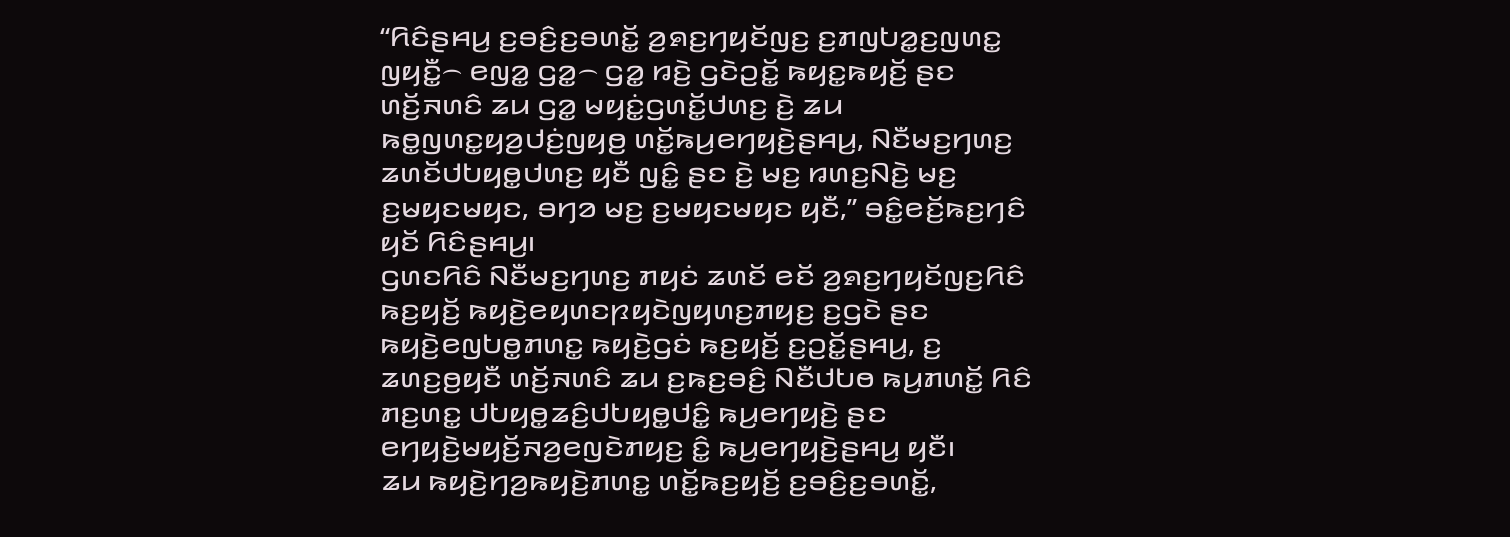“ꤖꤢꤨꤔꤌꤣ꤬ ꤢ꤬ꤋꤢꤨ꤬ꤢ꤬ꤋꤛꤢꤩ꤭ ꤤ꤬ꤎꤢ꤬ꤚꤟꤢꤩꤜꤢ꤬ ꤢ꤬ꤊꤜꤝꤤ꤭ꤢ꤬ꤜꤛꤢ꤭ ꤜꤟꤢꤪ꤭꤮ ꤕꤜꤤ꤭ ꤞꤤ꤭꤮ ꤞꤤ꤭ ꤙꤢꤧ꤬ ꤞꤢꤧꤑꤢꤩ꤭ ꤒꤟꤢ꤭ꤒꤟꤢꤩ꤬ ꤔꤢ ꤛꤢꤩ꤬ꤏꤛꤢꤨ ꤘꤣ ꤞꤤ꤭ ꤗꤟꤢꤦ꤭ꤞꤛꤢꤩ꤭ꤓꤛꤢ꤬ ꤢꤧ꤬ ꤘꤣ ꤒꤥ꤭ꤜꤛꤢ꤭ꤟꤤ꤬ꤓꤢꤦ꤬ꤜꤟꤥ꤬ ꤛꤢꤩ꤭ꤒꤣ꤬ꤕꤚꤟꤢꤧ꤬ꤔꤌꤣ꤬, ꤡꤢꤪꤗꤢ꤬ꤚꤛꤢ꤬ ꤘꤛꤢꤩꤓꤝꤟꤥ꤭ꤓꤛꤢ꤬ ꤟꤢꤪ ꤜꤢꤨ꤭ ꤔꤢ ꤢꤧ꤬ ꤗꤢ꤬ ꤙꤛꤢ꤬ꤡꤢꤧ꤬ ꤗꤢ꤬ ꤢ꤬ꤗꤟꤢꤗꤟꤢ, ꤋꤚꤤ ꤗꤢ꤬ ꤢ꤬ꤗꤟꤢꤗꤟꤢ ꤟꤢꤪ,” ꤋꤢꤨ꤭ꤕꤢꤩ꤬ꤒꤢ꤬ꤚꤢꤨ ꤟꤢꤩ ꤖꤢꤨꤔꤌꤣ꤬꤯
ꤞꤛꤢꤖꤢꤨ ꤡꤢꤪꤗꤢ꤬ꤚꤛꤢ꤬ ꤊꤟꤢꤦ ꤘꤛꤢꤩ ꤕꤢꤩ ꤤ꤬ꤎꤢ꤬ꤚꤟꤢꤩꤜꤢ꤬ꤖꤢꤨ ꤒꤢ꤬ꤟꤢꤩ꤬ ꤒꤟꤢꤧ꤬ꤕꤟꤛꤢꤐꤟꤢꤧꤜꤟꤛꤢ꤬ꤊꤟꤢ꤬ ꤢ꤬ꤞꤢꤧ ꤔꤢ ꤒꤟꤢꤧ꤬ꤕꤜꤝꤥ꤭ꤊꤛꤢ꤭ ꤒꤟꤢꤧ꤬ꤞꤢꤦ ꤒꤢ꤬ꤟꤢꤩ꤬ ꤢ꤬ꤑꤢꤩ꤭ꤔꤌꤣ꤬, ꤢ꤬ ꤘꤛꤢ꤬ꤥ꤬ꤟꤢꤪ ꤛꤢꤩ꤬ꤏꤛꤢꤨ ꤘꤣ ꤢ꤬ꤒꤢ꤬ꤋꤢꤨ꤬ ꤡꤢꤪꤓꤝꤥ ꤒꤣ꤬ꤊꤛꤢꤩ꤭ ꤖꤢꤨ ꤊꤢ꤬ꤛꤢ꤭ ꤓꤝꤟꤥ꤭ꤘꤢꤨ꤬ꤓꤝꤟꤥ꤭ꤓꤢꤨ꤭ ꤒꤣ꤬ꤕꤚꤟꤢꤧ꤬ ꤔꤢ ꤕꤚꤟꤢꤧ꤬ꤗꤟꤢꤩ꤬ꤏꤤ꤬ꤕꤜꤢꤧꤊꤟꤢ꤬ ꤢꤨ꤭ ꤒꤣ꤬ꤕꤚꤟꤢꤧ꤬ꤔꤌꤣ꤬ ꤟꤢꤪ꤯
ꤘꤣ ꤒꤟꤢꤧ꤬ꤚꤤ꤬ꤒꤟꤢꤧ꤬ꤊꤛꤢ꤭ ꤛꤢꤩ꤭ꤒꤢ꤬ꤟꤢꤩ꤬ ꤢ꤬ꤋꤢꤨ꤬ꤢ꤬ꤋꤛꤢꤩ꤭,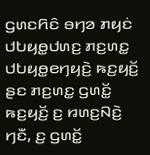ꤞꤛꤢꤖꤢꤨ ꤋꤚꤤ ꤊꤟꤢꤦ ꤓꤝꤟꤥ꤭ꤓꤛꤢ꤬ ꤊꤢ꤬ꤛꤢ꤭ ꤓꤝꤟꤥ꤭ꤕꤚꤟꤢꤧ꤬ ꤒꤢ꤬ꤟꤢꤩ꤬ ꤔꤢ ꤊꤢ꤬ꤛꤢ꤭ ꤞꤛꤢꤩ꤭ ꤒꤢ꤬ꤟꤢꤩ꤬ ꤢ꤬ ꤙꤛꤢ꤬ꤡꤢꤧ꤬ ꤚꤢꤪ, ꤢ꤬ ꤞꤛꤢꤩ꤭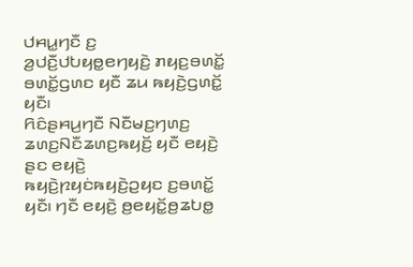ꤓꤌꤣ꤭ꤚꤢꤪ ꤢ꤬ ꤤ꤬ꤓꤢꤪ꤬ꤓꤝꤟꤥ꤭ꤕꤚꤟꤢꤧ꤬ ꤊꤟꤢ꤬ꤋꤛꤢꤩ꤭ ꤋꤛꤢꤩ꤭ꤞꤛꤢ ꤟꤢꤪ ꤘꤣ ꤒꤟꤢꤧ꤬ꤞꤛꤢꤩ꤭ ꤟꤢꤪ꤯
ꤖꤢꤨꤔꤌꤣ꤬ꤚꤢꤪ ꤡꤢꤪꤗꤢ꤬ꤚꤛꤢ꤬ ꤘꤛꤢ꤬ꤡꤢꤪꤘꤛꤢ꤬ꤒꤟꤢꤩ꤬ ꤟꤢꤪ ꤕꤟꤢꤧ꤬ ꤔꤢ ꤕꤟꤢꤧ꤬ ꤒꤟꤢꤧ꤬ꤐꤟꤢꤦꤒꤟꤢꤧ꤬ꤑꤟꤢ ꤢ꤬ꤋꤛꤢꤩ꤭ ꤟꤢꤪ꤯ ꤚꤢꤪ ꤕꤟꤢꤧ꤬ ꤥ꤬ꤕꤟꤢꤩ꤭ꤥ꤬ꤘꤝꤥ꤭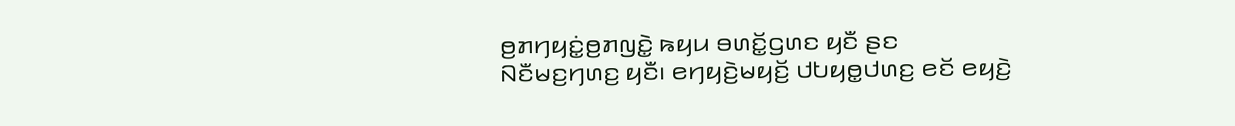ꤥ꤬ꤊꤚꤟꤢꤦ꤭ꤥ꤬ꤊꤜꤢꤧ꤭ ꤒꤟꤣ ꤋꤛꤢꤩ꤭ꤞꤛꤢ ꤟꤢꤪ ꤔꤢ ꤡꤢꤪꤗꤢ꤬ꤚꤛꤢ꤬ ꤟꤢꤪ꤯ ꤕꤚꤟꤢꤧ꤬ꤗꤟꤢꤩ꤬ ꤓꤝꤟꤥ꤭ꤓꤛꤢ꤬ ꤕꤢꤩ ꤕꤟꤢꤧ꤬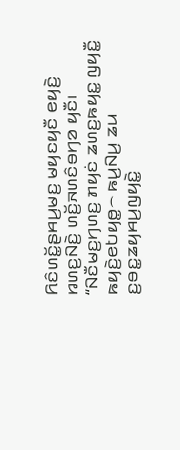ꤖꤢꤨꤛꤢꤩ꤭ꤔꤌꤣ꤬ꤗꤢ꤬ ꤗꤟꤢꤟꤢꤪ ꤕꤟꤢꤧ꤬ ꤙꤛꤢ꤬ꤡꤢꤧ꤬ ꤛꤢꤩ꤬ꤏꤛꤢꤨꤋꤚꤤ ꤟꤢꤪ꤯
“ꤡꤢꤪꤗꤢ꤬ꤚꤛꤢ꤬ ꤊꤟꤢꤦ ꤘꤛꤢ꤬ꤒꤟꤢ꤭ ꤜꤟꤢꤪ꤭ ꤒꤟꤢꤧ꤬ꤕꤝꤟꤥ꤭꤮ ꤒꤣ꤬ꤡꤣ꤬ ꤘꤣ ꤢ꤬ꤋꤢ꤭ꤘꤟꤌꤣ꤬ꤜꤟꤢꤧ꤭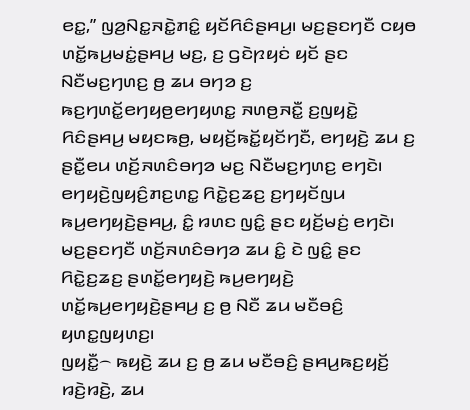ꤕꤢ꤭,” ꤜꤤ꤬ꤡꤢ꤭ꤏꤢꤧ꤭ꤊꤢꤨ꤭ ꤟꤢꤩꤖꤢꤨꤔꤌꤣ꤬꤯ ꤗꤢ꤬ꤔꤢꤚꤢꤪ ꤍꤟꤥ ꤛꤢꤩ꤭ꤒꤣ꤬ꤗꤢꤦ꤭ꤔꤌꤣ꤬ ꤗꤢ꤬, ꤢ꤬ ꤞꤢꤧꤐꤟꤢꤦ ꤟꤢꤩ ꤔꤢ ꤡꤢꤪꤗꤢ꤬ꤚꤛꤢ꤬ ꤥ꤬ ꤘꤣ ꤋꤚꤤ ꤢ꤬ ꤒꤢ꤬ꤚꤛꤢꤩ꤭ꤕꤚꤟꤥ꤬ꤕꤚꤟꤛꤢ꤭ ꤏꤛꤥ꤬ꤏꤢꤪ꤭ ꤢ꤬ꤜꤟꤢꤧ꤭ ꤖꤢꤨꤔꤌꤣ꤬ ꤗꤟꤢꤒꤥ꤬, ꤗꤟꤢꤩ꤬ꤒꤢꤩ꤭ꤟꤢꤩꤚꤢꤪ, ꤕꤚꤟꤢꤧ꤬ ꤘꤣ ꤢ꤬ ꤔꤢꤪ꤭ꤕꤣ ꤛꤢꤩ꤬ꤏꤛꤢꤨꤋꤚꤤ ꤗꤢ꤬ ꤡꤢꤪꤗꤢ꤬ꤚꤛꤢ꤬ ꤕꤚꤢꤧ꤯
ꤕꤚꤟꤢꤧ꤬ꤜꤟꤢꤨ꤬ꤊꤢ꤬ꤛꤢ꤭ ꤖꤢꤧ꤭ꤢ꤬ꤘꤢ꤬ ꤢ꤬ꤚꤟꤢꤩꤜꤣ ꤒꤣ꤬ꤕꤚꤟꤢꤧ꤬ꤔꤌꤣ꤬, ꤢꤨ꤭ ꤙꤛꤢ ꤜꤢꤨ꤭ ꤔꤢ ꤟꤢꤩ꤬ꤗꤢꤦ꤬ ꤕꤚꤢꤧ꤯ ꤗꤢ꤬ꤔꤢꤚꤢꤪ ꤛꤢꤩ꤬ꤏꤛꤢꤨꤋꤚꤤ ꤘꤣ ꤢꤨ꤭ ꤢꤧ ꤜꤢꤨ꤭ ꤔꤢ ꤖꤢꤧ꤭ꤢ꤬ꤘꤢ꤬ ꤔꤛꤢꤩ꤭ꤕꤚꤟꤢꤧ꤬ ꤒꤣ꤬ꤕꤚꤟꤢꤧ꤬ ꤛꤢꤩ꤭ꤒꤣ꤬ꤕꤚꤟꤢꤧ꤬ꤔꤌꤣ꤬ ꤢ꤬ ꤥ꤬ ꤡꤢꤪ ꤘꤣ ꤗꤢꤪꤋꤢꤨ꤬ ꤟꤛꤢ꤭ꤜꤟꤛꤢ꤬꤯
ꤜꤟꤢꤪ꤭꤮ ꤒꤟꤢꤧ꤬ ꤘꤣ ꤢ꤬ ꤥ꤬ ꤘꤣ ꤗꤢꤪꤋꤢꤨ꤬ ꤔꤌꤣ꤬ꤒꤢ꤬ꤟꤢꤩ꤬ ꤙꤢꤧ꤬ꤙꤢꤧ꤬, ꤘꤣ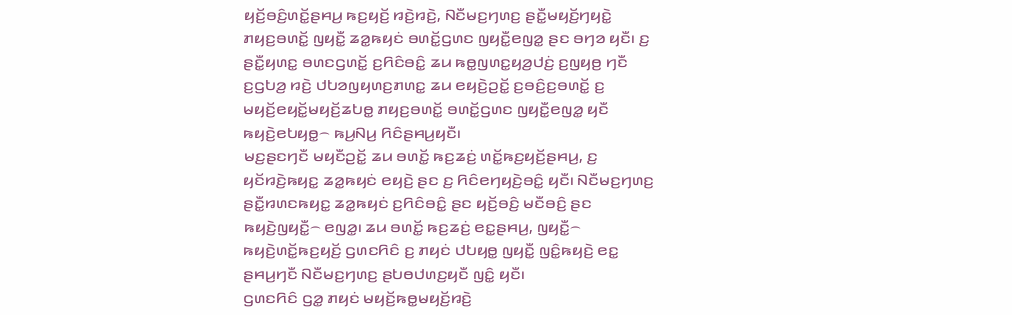ꤟꤢꤩ꤬ꤋꤢꤨ꤬ꤛꤢꤩ꤭ꤔꤌꤣ꤬ ꤒꤢ꤬ꤟꤢꤩ꤬ ꤙꤢꤧ꤬ꤙꤢꤧ꤬, ꤡꤢꤪꤗꤢ꤬ꤚꤛꤢ꤬ ꤔꤢꤪ꤭ꤗꤟꤢꤩ꤬ꤚꤟꤢꤧ꤭ ꤊꤟꤢ꤬ꤋꤛꤢꤩ꤭ ꤜꤟꤢꤪ꤭ ꤘꤤ꤭ꤒꤟꤢꤦ ꤋꤛꤢꤩ꤭ꤞꤛꤢ ꤜꤟꤢꤪ꤭ꤕꤜꤤ꤭ ꤔꤢ ꤋꤚꤤ ꤟꤢꤪ꤯ ꤢ꤬ ꤔꤢꤪ꤭ꤟꤛꤢ꤭ ꤋꤛꤢꤞꤛꤢꤩ꤭ ꤢ꤬ꤖꤢꤨꤋꤢꤨ꤭ ꤘꤣ ꤒꤥ꤭ꤜꤛꤢ꤭ꤟꤤ꤬ꤓꤢꤦ꤬ ꤢ꤬ꤜꤟꤥ꤬ ꤚꤢꤪ ꤢ꤬ꤞꤝꤤ꤬ ꤙꤢꤧ꤬ ꤓꤝꤤꤜꤟꤛꤢ꤬ꤊꤛꤢ꤭ ꤘꤣ ꤕꤟꤢꤧ꤬ꤑꤢꤩ꤭ ꤢ꤬ꤋꤢꤨ꤬ꤢ꤬ꤋꤛꤢꤩ꤭ ꤢ꤬ ꤗꤟꤢꤩ꤬ꤕꤟꤢꤩ꤭ꤗꤟꤢꤩ꤬ꤘꤝꤥ꤭ ꤊꤟꤢ꤬ꤋꤛꤢꤩ꤭ ꤋꤛꤢꤩ꤭ꤞꤛꤢ ꤜꤟꤢꤪ꤭ꤕꤜꤤ꤭ ꤟꤢꤪ ꤒꤟꤢꤧ꤬ꤕꤝꤟꤥ꤭꤮ ꤒꤣ꤬ꤡꤣ꤬ ꤖꤢꤨꤔꤌꤣ꤬ꤟꤢꤪ꤯
ꤗꤢ꤬ꤔꤢꤚꤢꤪ ꤗꤟꤢꤪꤑꤢꤩ꤭ ꤘꤣ ꤋꤛꤢꤩ꤭ ꤒꤢ꤬ꤘꤢꤦ꤬ ꤛꤢꤩ꤭ꤒꤢ꤬ꤟꤢꤩ꤬ꤔꤌꤣ꤬, ꤢ꤬ ꤟꤢꤩꤙꤢꤧ꤬ꤒꤟꤢ꤭ ꤘꤤ꤭ꤒꤟꤢꤦ ꤕꤟꤢꤧ꤬ ꤔꤢ ꤢ꤬ ꤖꤢꤨꤕꤚꤟꤢꤧ꤬ꤋꤢꤨ꤭ ꤟꤢꤪ꤯ ꤡꤢꤪꤗꤢ꤬ꤚꤛꤢ꤬ ꤔꤢꤪ꤭ꤙꤛꤢꤒꤟꤢ꤭ ꤘꤤ꤭ꤒꤟꤢꤦ ꤢ꤬ꤖꤢꤨꤋꤢꤨ꤭ ꤔꤢ ꤟꤢꤩ꤬ꤋꤢꤨ꤬ ꤗꤢꤪꤋꤢꤨ꤬ ꤔꤢ ꤒꤟꤢꤧ꤬ꤜꤟꤢꤪ꤭꤮ ꤕꤜꤤ꤭꤯ ꤘꤣ ꤋꤛꤢꤩ꤭ ꤒꤢ꤬ꤘꤢꤦ꤬ ꤕꤢ꤭ꤔꤌꤣ꤬, ꤜꤟꤢꤪ꤭꤮ ꤒꤟꤢꤧ꤬ꤛꤢꤩ꤭ꤒꤢ꤬ꤟꤢꤩ꤬ ꤞꤛꤢꤖꤢꤨ ꤢ꤬ ꤊꤟꤢꤦ ꤓꤝꤟꤥ꤭ ꤜꤟꤢꤪ꤭ ꤜꤢꤨ꤭ꤒꤟꤢꤧ꤬ ꤕꤢ꤭ ꤔꤌꤣ꤬ꤚꤢꤪ ꤡꤢꤪꤗꤢ꤬ꤚꤛꤢ꤬ ꤔꤝꤥꤓꤛꤢ꤬ꤟꤢꤪ ꤜꤢꤨ꤭ ꤟꤢꤪ꤯
ꤞꤛꤢꤖꤢꤨ ꤞꤤ꤭ ꤊꤟꤢꤦ ꤗꤟꤢꤩ꤬ꤒꤥ꤭ꤗꤟꤢꤩ꤬ꤙꤢꤧ꤬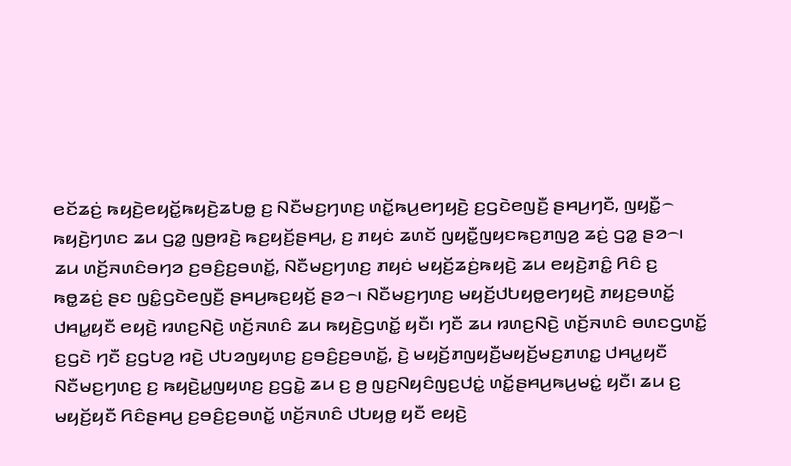ꤕꤢꤩꤘꤢꤦ꤬ ꤒꤟꤢꤧ꤬ꤕꤟꤢꤩ꤭ꤒꤟꤢꤧ꤬ꤘꤝꤥ꤭ ꤢ꤬ ꤡꤢꤪꤗꤢ꤬ꤚꤛꤢ꤬ ꤛꤢꤩ꤭ꤒꤣ꤬ꤕꤚꤟꤢꤧ꤬ ꤢ꤬ꤞꤢꤧꤕꤜꤢꤪ꤬ ꤔꤌꤣ꤬ꤚꤢꤪ, ꤜꤟꤢꤪ꤭꤮ ꤒꤟꤢꤧ꤬ꤚꤛꤢ ꤘꤣ ꤞꤤ꤭ ꤜꤥ꤬ꤙꤢꤧ꤬ ꤒꤢ꤬ꤟꤢꤩ꤬ꤔꤌꤣ꤬, ꤢ꤬ ꤊꤟꤢꤦ ꤘꤛꤢꤩ ꤜꤟꤢꤪ꤭ꤜꤟꤢꤒꤢ꤬ꤊꤜꤤ꤬ ꤘꤢꤦ꤬ ꤞꤤ꤭ ꤔꤤ꤮꤯ ꤘꤣ ꤛꤢꤩ꤬ꤏꤛꤢꤨꤋꤚꤤ ꤢ꤬ꤋꤢꤨ꤬ꤢ꤬ꤋꤛꤢꤩ꤭, ꤡꤢꤪꤗꤢ꤬ꤚꤛꤢ꤬ ꤊꤟꤢꤦ ꤗꤟꤢꤩ꤬ꤘꤢꤦ꤬ꤒꤟꤢꤧ꤬ ꤘꤣ ꤕꤟꤢꤧ꤬ꤊꤢꤨ꤭ ꤖꤢꤨ ꤢ꤬ ꤒꤥ꤭ꤘꤢꤦ꤬ ꤔꤢ ꤜꤢꤨ꤭ꤞꤢꤧꤕꤜꤢꤪ꤬ ꤔꤌꤣ꤬ꤒꤢ꤬ꤟꤢꤩ꤬ ꤔꤤ꤮꤯ ꤡꤢꤪꤗꤢ꤬ꤚꤛꤢ꤬ ꤗꤟꤢꤩ꤬ꤓꤝꤟꤥ꤭ꤕꤚꤟꤢꤧ꤬ ꤊꤟꤢ꤬ꤋꤛꤢꤩ꤭ ꤓꤌꤣ꤭ꤟꤢꤪ ꤕꤟꤢꤧ꤬ ꤙꤛꤢ꤬ꤡꤢꤧ꤬ ꤛꤢꤩ꤬ꤏꤛꤢꤨ ꤘꤣ ꤒꤟꤢꤧ꤬ꤞꤛꤢꤩ꤭ ꤟꤢꤪ꤯ ꤚꤢꤪ ꤘꤣ ꤙꤛꤢ꤬ꤡꤢꤧ꤬ ꤛꤢꤩ꤬ꤏꤛꤢꤨ ꤋꤛꤢꤞꤛꤢꤩ꤭ ꤢ꤬ꤞꤢꤧ ꤚꤢꤪ ꤢ꤬ꤞꤝꤤ꤬ ꤙꤢꤧ꤬ ꤓꤝꤤꤜꤟꤛꤢ꤬ ꤢ꤬ꤋꤢꤨ꤬ꤢ꤬ꤋꤛꤢꤩ꤭, ꤢꤧ꤬ ꤗꤟꤢꤩ꤬ꤊꤜꤟꤢꤪ꤬ꤗꤟꤢꤩ꤬ꤗꤢ꤬ꤊꤛꤢ꤭ ꤓꤌꤣ꤭ꤟꤢꤪ ꤡꤢꤪꤗꤢ꤬ꤚꤛꤢ꤬ ꤢ꤬ ꤒꤟꤢꤧ꤬ꤣ꤭ꤜꤟꤛꤢ꤬ ꤢ꤬ꤞꤢꤧ꤭ ꤘꤣ ꤢ꤬ ꤥ꤬ ꤜꤢ꤬ꤡꤟꤢꤨꤜꤢ꤬ꤓꤢꤦ꤭ ꤛꤢꤩ꤭ꤔꤌꤣ꤬ꤒꤣ꤬ꤗꤢꤦ꤭ ꤟꤢꤪ꤯ ꤘꤣ ꤢ꤬ ꤗꤟꤢꤩ꤬ꤟꤢꤪ ꤖꤢꤨꤔꤌꤣ꤬ ꤢ꤬ꤋꤢꤨ꤬ꤢ꤬ꤋꤛꤢꤩ꤭ ꤛꤢꤩ꤬ꤏꤛꤢꤨ ꤓꤝꤟꤥ꤭ ꤟꤢꤪ ꤕꤟꤢꤧ꤬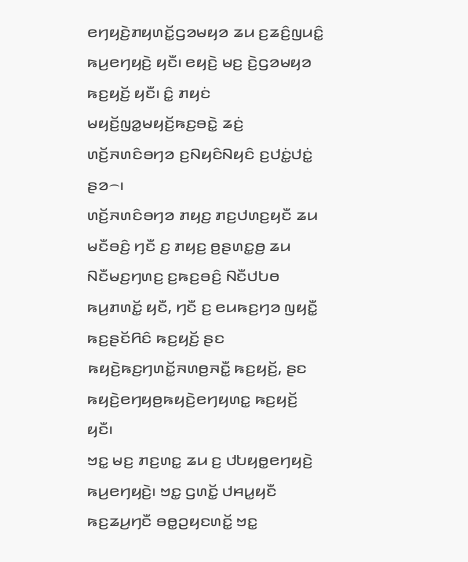ꤕꤚꤟꤢꤧ꤬ꤊꤟꤛꤢꤩ꤭ꤞꤤꤗꤟꤤ ꤘꤣ ꤢ꤬ꤘꤢꤨ꤬ꤜꤣꤢꤨ꤭ ꤒꤣ꤬ꤕꤚꤟꤢꤧ꤬ ꤟꤢꤪ꤯ ꤕꤟꤢꤧ꤬ ꤗꤢ꤬ ꤢꤧ꤬ꤞꤤꤗꤟꤤ ꤒꤢ꤬ꤟꤢꤩ꤬ ꤟꤢꤪ꤯ ꤢꤨ꤭ ꤊꤟꤢꤦ ꤗꤟꤢꤩ꤬ꤜꤤ꤭ꤗꤟꤢꤩ꤬ꤒꤢ꤬ꤋꤢꤧ꤭ ꤘꤢꤦ꤬ ꤛꤢꤩ꤬ꤏꤛꤢꤨꤋꤚꤤ ꤢ꤬ꤡꤟꤢꤨꤡꤟꤢꤨ ꤢ꤬ꤓꤢꤦ꤭ꤓꤢꤦ꤭ ꤔꤤ꤮꤯
ꤛꤢꤩ꤬ꤏꤛꤢꤨꤋꤚꤤ ꤊꤟꤢ꤬ ꤊꤢ꤬ꤓꤛꤢ꤬ꤟꤢꤪ ꤘꤣ ꤗꤢꤪꤋꤢꤨ꤬ ꤚꤢꤪ ꤢ꤬ ꤊꤟꤢ꤬ ꤥ꤬ꤔꤛꤢ꤭ꤥ꤬ ꤘꤣ ꤡꤢꤪꤗꤢ꤬ꤚꤛꤢ꤬ ꤢ꤬ꤒꤢ꤬ꤋꤢꤨ꤬ ꤡꤢꤪꤓꤝꤥ ꤒꤣ꤬ꤊꤛꤢꤩ꤭ ꤟꤢꤪ, ꤚꤢꤪ ꤢ꤬ ꤕꤣꤒꤢ꤬ꤚꤤ ꤜꤟꤢꤪ꤭ ꤒꤢ꤬ꤔꤢꤩꤖꤢꤨ ꤒꤢ꤬ꤟꤢꤩ꤬ ꤔꤢ ꤒꤟꤢꤧ꤬ꤒꤢ꤬ꤚꤛꤢꤩ꤭ꤏꤛꤥ꤬ꤏꤢꤪ꤭ ꤒꤢ꤬ꤟꤢꤩ꤬, ꤔꤢ ꤒꤟꤢꤧ꤬ꤕꤚꤟꤥ꤬ꤒꤟꤢꤧ꤬ꤕꤚꤟꤛꤢ꤭ ꤒꤢ꤬ꤟꤢꤩ꤬ ꤟꤢꤪ꤯
ꤠꤢ꤭ ꤗꤢ꤬ ꤊꤢ꤬ꤛꤢ꤭ ꤘꤣ ꤢ꤬ ꤓꤝꤟꤥ꤭ꤕꤚꤟꤢꤧ꤬ ꤒꤣ꤬ꤕꤚꤟꤢꤧ꤬꤯ ꤠꤢ꤭ ꤞꤛꤢꤩ꤭ ꤓꤌꤣ꤭ꤟꤢꤪ ꤒꤢ꤬ꤘꤣ꤬ꤚꤢꤪ ꤋꤥ꤭ꤑꤟꤢꤛꤢꤩ꤭ ꤠꤢ꤭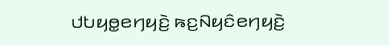ꤓꤝꤟꤥ꤭ꤕꤚꤟꤢꤧ꤬ ꤒꤢ꤬ꤡꤟꤢꤨꤕꤚꤟꤢꤧ꤬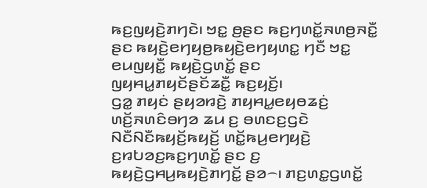ꤒꤢ꤬ꤜꤟꤢꤧ꤬ꤊꤚꤢꤧ꤯ ꤠꤢ꤭ ꤥ꤬ꤔꤢ ꤒꤢ꤬ꤚꤛꤢꤩ꤭ꤏꤛꤥ꤬ꤏꤢꤪ꤭ ꤔꤢ ꤒꤟꤢꤧ꤬ꤕꤚꤟꤥ꤬ꤒꤟꤢꤧ꤬ꤕꤚꤟꤛꤢ꤭ ꤚꤢꤪ ꤠꤢ꤭ ꤕꤣꤜꤟꤢꤪ꤭ ꤒꤟꤢꤧ꤬ꤞꤛꤢꤩ꤭ ꤔꤢ ꤜꤟꤌꤣ꤭ꤊꤟꤢꤩꤔꤢꤩꤘꤢꤪ꤭ ꤒꤢ꤬ꤟꤢꤩ꤬꤯
ꤞꤤ꤭ ꤊꤟꤢꤦ ꤔꤟꤤꤙꤢꤧ꤬ ꤊꤟꤌꤣ꤭ꤕꤟꤥꤘꤢꤦ꤬ ꤛꤢꤩ꤬ꤏꤛꤢꤨꤋꤚꤤ ꤘꤣ ꤢ꤬ ꤋꤛꤢꤢ꤬ꤞꤢꤧ ꤡꤢꤪꤡꤢꤪꤒꤟꤢꤩ꤬ꤒꤟꤢꤩ꤬ ꤛꤢꤩ꤭ꤒꤣ꤬ꤕꤚꤟꤢꤧ꤬ ꤢ꤬ꤙꤝꤤꤢ꤬ꤒꤢ꤬ꤚꤛꤢꤩ꤭ ꤔꤢ ꤢ꤬ ꤒꤟꤢꤧ꤬ꤞꤌꤣ꤬ꤒꤟꤢꤧ꤬ꤊꤚꤢꤩ꤭ ꤔꤤ꤮꤯ ꤊꤢ꤬ꤛꤢ꤭ꤞꤛꤢꤩ꤭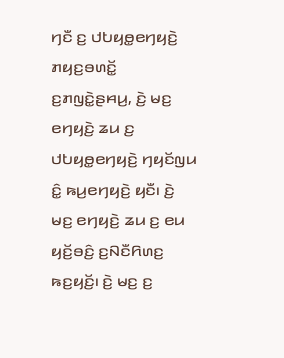ꤚꤢꤪ ꤢ꤬ ꤓꤝꤟꤥ꤭ꤕꤚꤟꤢꤧ꤬ ꤊꤟꤢ꤬ꤋꤛꤢꤩ꤭ ꤢ꤬ꤊꤜꤢꤧ꤭ꤔꤌꤣ꤬, ꤢꤧ꤬ ꤗꤢ꤬ ꤕꤚꤟꤢꤧ꤬ ꤘꤣ ꤢ꤬ ꤓꤝꤟꤥ꤭ꤕꤚꤟꤢꤧ꤬ ꤚꤟꤢꤩꤜꤣ ꤢꤨ꤭ ꤒꤣ꤬ꤕꤚꤟꤢꤧ꤬ ꤟꤢꤪ꤯ ꤢꤧ꤬ ꤗꤢ꤬ ꤕꤚꤟꤢꤧ꤬ ꤘꤣ ꤢ꤬ ꤕꤣ ꤟꤢꤩ꤬ꤋꤢꤨ꤬ ꤢ꤬ꤡꤢꤪꤖꤛꤢ꤬ ꤒꤢ꤬ꤟꤢꤩ꤬꤯ ꤢꤧ꤬ ꤗꤢ꤬ ꤢ꤬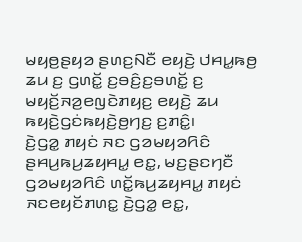ꤗꤟꤥ꤬ꤔꤟꤤ ꤔꤛꤢ꤬ꤡꤢꤪ ꤕꤟꤢꤧ꤬ ꤓꤌꤣ꤭ꤒꤥ꤬ ꤘꤣ ꤢ꤬ ꤞꤛꤢꤩ꤭ ꤢ꤬ꤋꤢꤨ꤬ꤢ꤬ꤋꤛꤢꤩ꤭ ꤢ꤬ ꤗꤟꤢꤩ꤬ꤏꤤ꤬ꤕꤜꤢꤧꤊꤟꤢ꤬ ꤕꤟꤢꤧ꤬ ꤘꤣ ꤒꤟꤢꤧ꤬ꤞꤢꤦꤒꤟꤢꤧ꤬ꤥ꤬ꤚꤢ꤬ ꤢ꤬ꤊꤢꤨ꤭꤯
ꤢꤧ꤬ꤞꤤ꤭ ꤊꤟꤢꤦ ꤏꤢ ꤞꤤꤗꤟꤤꤖꤢꤨ ꤔꤌꤣ꤬ꤒꤣ꤬ꤘꤟꤌꤣ꤭ ꤕꤢ꤭, ꤗꤢ꤬ꤔꤢꤚꤢꤪ ꤞꤤꤗꤟꤤꤖꤢꤨ ꤛꤢꤩ꤭ꤒꤣ꤬ꤘꤟꤌꤣ꤭ ꤊꤟꤢꤦ ꤏꤢꤕꤟꤢꤩꤊꤛꤢ꤭ ꤢꤧ꤬ꤞꤤ꤭ ꤕꤢ꤭,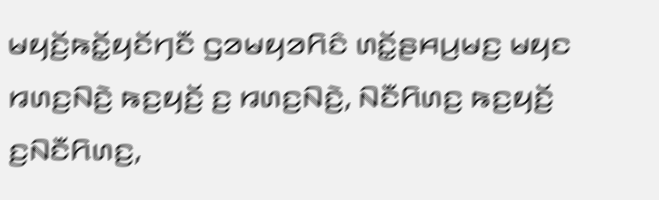ꤗꤟꤢꤩ꤬ꤒꤢꤩ꤭ꤟꤢꤩꤚꤢꤪ ꤞꤤꤗꤟꤤꤖꤢꤨ ꤛꤢꤩ꤭ꤔꤌꤣ꤬ꤗꤢ꤬ ꤗꤟꤢ ꤙꤛꤢ꤬ꤡꤢꤧ꤬ ꤒꤢ꤬ꤟꤢꤩ꤬ ꤢ꤬ ꤙꤛꤢ꤬ꤡꤢꤧ꤬, ꤡꤢꤪꤖꤛꤢ꤬ ꤒꤢ꤬ꤟꤢꤩ꤬ ꤢ꤬ꤡꤢꤪꤖꤛꤢ꤬,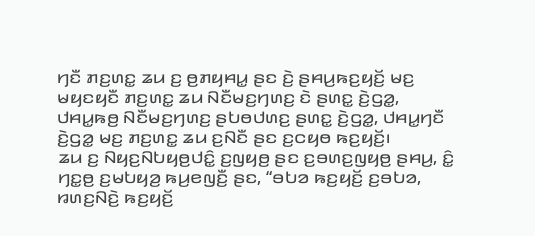ꤚꤢꤪ ꤊꤢ꤬ꤛꤢ꤭ ꤘꤣ ꤢ꤬ ꤥ꤬ꤊꤟꤌꤣ꤭ ꤔꤢ ꤢꤧ꤬ ꤔꤌꤣ꤬ꤒꤢ꤬ꤟꤢꤩ꤬ ꤗꤢ꤬ ꤗꤟꤢꤟꤢꤪ ꤊꤢ꤬ꤛꤢ꤭ ꤘꤣ ꤡꤢꤪꤗꤢ꤬ꤚꤛꤢ꤬ ꤢꤧ ꤔꤛꤢ꤭ ꤢꤧ꤬ꤞꤤ꤭, ꤓꤌꤣ꤭ꤒꤥ꤬ ꤡꤢꤪꤗꤢ꤬ꤚꤛꤢ꤬ ꤔꤝꤥꤓꤛꤢ꤬ ꤔꤛꤢ꤭ ꤢꤧ꤬ꤞꤤ꤭, ꤓꤌꤣ꤭ꤚꤢꤪ ꤢꤧ꤬ꤞꤤ꤭ ꤗꤢ꤬ ꤊꤢ꤬ꤛꤢ꤭ ꤘꤣ ꤢ꤬ꤡꤢꤪ ꤔꤢ ꤢ꤬ꤍꤟꤥ ꤒꤢ꤬ꤟꤢꤩ꤬꤯
ꤘꤣ ꤢ꤬ ꤡꤟꤢ꤬ꤡꤝꤟꤥ꤬ꤓꤢꤨ꤭ ꤢ꤬ꤜꤟꤥ꤬ ꤔꤢ ꤢ꤬ꤋꤛꤢ꤬ꤜꤟꤥ꤬ ꤔꤌꤣ꤬, ꤢꤨ꤭ ꤚꤢ꤭ꤥ꤬ ꤢ꤬ꤗꤝꤟꤤ꤬ ꤒꤣ꤬ꤕꤜꤢꤪ꤬ ꤔꤢ, “ꤋꤝꤤ ꤒꤢ꤬ꤟꤢꤩ꤬ ꤢ꤬ꤋꤝꤤ, ꤙꤛꤢ꤬ꤡꤢꤧ꤬ ꤒꤢ꤬ꤟꤢꤩ꤬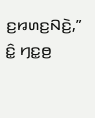ꤢ꤬ꤙꤛꤢ꤬ꤡꤢꤧ꤬,” ꤢꤨ꤭ ꤚꤢ꤭ꤥ꤬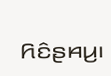ꤖꤢꤨꤔꤌꤣ꤬꤯